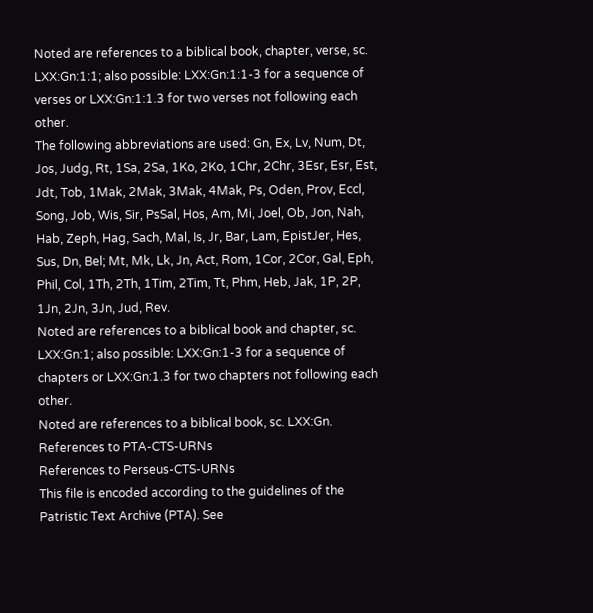Noted are references to a biblical book, chapter, verse, sc. LXX:Gn:1:1; also possible: LXX:Gn:1:1-3 for a sequence of verses or LXX:Gn:1:1.3 for two verses not following each other.
The following abbreviations are used: Gn, Ex, Lv, Num, Dt, Jos, Judg, Rt, 1Sa, 2Sa, 1Ko, 2Ko, 1Chr, 2Chr, 3Esr, Esr, Est, Jdt, Tob, 1Mak, 2Mak, 3Mak, 4Mak, Ps, Oden, Prov, Eccl, Song, Job, Wis, Sir, PsSal, Hos, Am, Mi, Joel, Ob, Jon, Nah, Hab, Zeph, Hag, Sach, Mal, Is, Jr, Bar, Lam, EpistJer, Hes, Sus, Dn, Bel; Mt, Mk, Lk, Jn, Act, Rom, 1Cor, 2Cor, Gal, Eph, Phil, Col, 1Th, 2Th, 1Tim, 2Tim, Tt, Phm, Heb, Jak, 1P, 2P, 1Jn, 2Jn, 3Jn, Jud, Rev.
Noted are references to a biblical book and chapter, sc. LXX:Gn:1; also possible: LXX:Gn:1-3 for a sequence of chapters or LXX:Gn:1.3 for two chapters not following each other.
Noted are references to a biblical book, sc. LXX:Gn.
References to PTA-CTS-URNs
References to Perseus-CTS-URNs
This file is encoded according to the guidelines of the Patristic Text Archive (PTA). See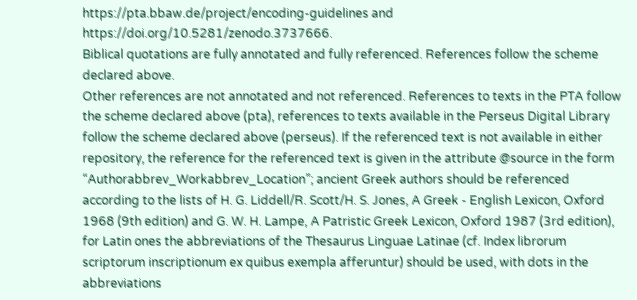https://pta.bbaw.de/project/encoding-guidelines and https://doi.org/10.5281/zenodo.3737666.
Biblical quotations are fully annotated and fully referenced. References follow the scheme declared above.
Other references are not annotated and not referenced. References to texts in the PTA follow the scheme declared above (pta), references to texts available in the Perseus Digital Library follow the scheme declared above (perseus). If the referenced text is not available in either repository, the reference for the referenced text is given in the attribute @source in the form “Authorabbrev_Workabbrev_Location”; ancient Greek authors should be referenced according to the lists of H. G. Liddell/R. Scott/H. S. Jones, A Greek - English Lexicon, Oxford 1968 (9th edition) and G. W. H. Lampe, A Patristic Greek Lexicon, Oxford 1987 (3rd edition), for Latin ones the abbreviations of the Thesaurus Linguae Latinae (cf. Index librorum scriptorum inscriptionum ex quibus exempla afferuntur) should be used, with dots in the abbreviations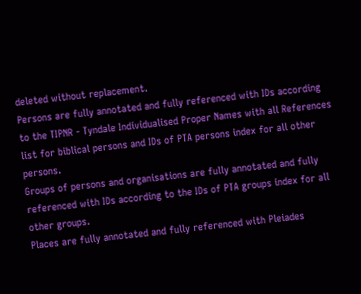deleted without replacement.
Persons are fully annotated and fully referenced with IDs according to the TIPNR - Tyndale Individualised Proper Names with all References list for biblical persons and IDs of PTA persons index for all other persons.
Groups of persons and organisations are fully annotated and fully referenced with IDs according to the IDs of PTA groups index for all other groups.
Places are fully annotated and fully referenced with Pleiades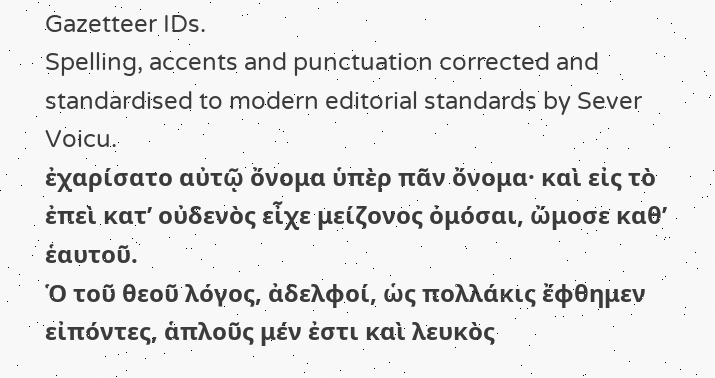Gazetteer IDs.
Spelling, accents and punctuation corrected and standardised to modern editorial standards by Sever Voicu.
ἐχαρίσατο αὐτῷ ὄνομα ὑπὲρ πᾶν ὄνομα· καὶ εἰς τὸ
ἐπεὶ κατ’ οὐδενὸς εἶχε μείζονος ὀμόσαι, ὤμοσε καθ’ ἑαυτοῦ.
Ὁ τοῦ θεοῦ λόγος, ἀδελφοί, ὡς πολλάκις ἔφθημεν εἰπόντες, ἁπλοῦς μέν ἐστι καὶ λευκὸς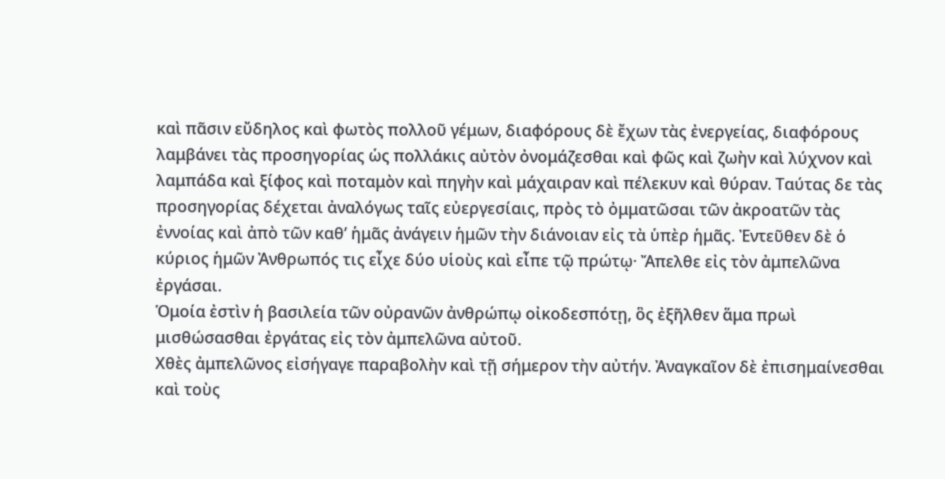καὶ πᾶσιν εὔδηλος καὶ φωτὸς πολλοῦ γέμων, διαφόρους δὲ ἔχων τὰς ἐνεργείας, διαφόρους λαμβάνει τὰς προσηγορίας ὡς πολλάκις αὐτὸν ὀνομάζεσθαι καὶ φῶς καὶ ζωὴν καὶ λύχνον καὶ λαμπάδα καὶ ξίφος καὶ ποταμὸν καὶ πηγὴν καὶ μάχαιραν καὶ πέλεκυν καὶ θύραν. Ταύτας δε τὰς προσηγορίας δέχεται ἀναλόγως ταῖς εὐεργεσίαις, πρὸς τὸ ὀμματῶσαι τῶν ἀκροατῶν τὰς ἐννοίας καὶ ἀπὸ τῶν καθ’ ἡμᾶς ἀνάγειν ἡμῶν τὴν διάνοιαν εἰς τὰ ὑπὲρ ἡμᾶς. Ἐντεῦθεν δὲ ὁ κύριος ἡμῶν Ἀνθρωπός τις εἶχε δύο υἱοὺς καὶ εἶπε τῷ πρώτῳ· Ἄπελθε εἰς τὸν ἀμπελῶνα ἐργάσαι.
Ὁμοία ἐστὶν ἡ βασιλεία τῶν οὐρανῶν ἀνθρώπῳ οἰκοδεσπότῃ, ὃς ἐξῆλθεν ἅμα πρωὶ μισθώσασθαι ἐργάτας εἰς τὸν ἀμπελῶνα αὐτοῦ.
Χθὲς ἀμπελῶνος εἰσήγαγε παραβολὴν καὶ τῇ σήμερον τὴν αὐτήν. Ἀναγκαῖον δὲ ἐπισημαίνεσθαι καὶ τοὺς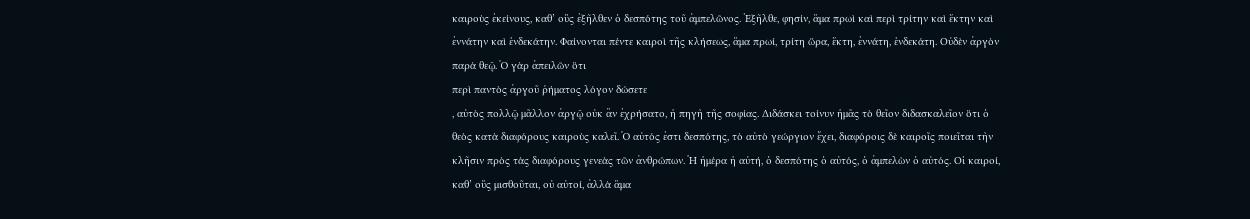καιροὺς ἐκείνους, καθ’ οὓς ἐξῆλθεν ὁ δεσπότης τοῦ ἀμπελῶνος. Ἐξῆλθε, φησίν, ἅμα πρωὶ καὶ περὶ τρίτην καὶ ἕκτην καὶ ἐννάτην καὶ ἑνδεκάτην. Φαίνονται πέντε καιροὶ τῆς κλήσεως, ἅμα πρωί, τρίτη ὥρα, ἕκτη, ἐννάτη, ἑνδεκάτη. Οὐδὲν ἀργὸν παρὰ θεῷ. Ὁ γὰρ ἀπειλῶν ὅτι
περὶ παντὸς ἀργοῦ ῥήματος λόγον δώσετε
, αὐτὸς πολλῷ μᾶλλον ἀργῷ οὐκ ἂν ἐχρήσατο, ἡ πηγὴ τῆς σοφίας. Διδάσκει τοίνυν ἡμᾶς τὸ θεῖον διδασκαλεῖον ὅτι ὁ θεὸς κατὰ διαφόρους καιροὺς καλεῖ. Ὁ αὐτός ἐστι δεσπότης, τὸ αὐτὸ γεώργιον ἔχει, διαφόροις δὲ καιροῖς ποιεῖται τὴν κλῆσιν πρὸς τὰς διαφόρους γενεὰς τῶν ἀνθρώπων. Ἡ ἡμέρα ἡ αὐτή, ὁ δεσπότης ὁ αὐτός, ὁ ἀμπελὼν ὁ αὐτός. Οἱ καιροί, καθ’ οὓς μισθοῦται, οὐ αὐτοί, ἀλλὰ ἅμα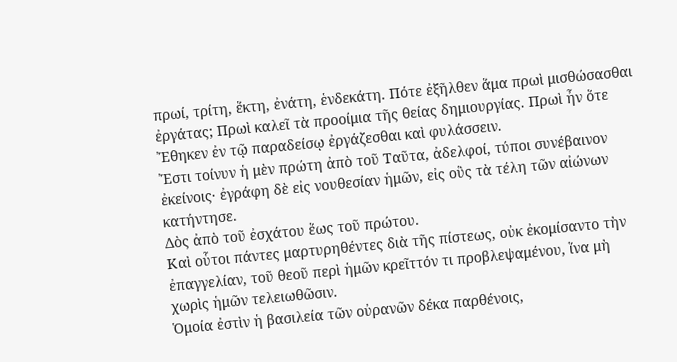πρωί, τρίτη, ἕκτη, ἐνάτη, ἑνδεκάτη. Πότε ἐξῆλθεν ἅμα πρωὶ μισθώσασθαι ἐργάτας; Πρωὶ καλεῖ τὰ προοίμια τῆς θείας δημιουργίας. Πρωὶ ἦν ὅτε Ἔθηκεν ἐν τῷ παραδείσῳ ἐργάζεσθαι καὶ φυλάσσειν.
Ἔστι τοίνυν ἡ μὲν πρώτη ἀπὸ τοῦ Ταῦτα, ἀδελφοί, τύποι συνέβαινον ἐκείνοις· ἐγράφη δὲ εἰς νουθεσίαν ἡμῶν, εἰς οὓς τὰ τέλη τῶν αἰώνων κατήντησε.
Δὸς ἀπὸ τοῦ ἐσχάτου ἕως τοῦ πρώτου.
Καὶ οὗτοι πάντες μαρτυρηθέντες διὰ τῆς πίστεως, οὐκ ἐκομίσαντο τὴν ἐπαγγελίαν, τοῦ θεοῦ περὶ ἡμῶν κρεῖττόν τι προβλεψαμένου, ἵνα μὴ χωρὶς ἡμῶν τελειωθῶσιν.
Ὁμοία ἐστὶν ἡ βασιλεία τῶν οὐρανῶν δέκα παρθένοις,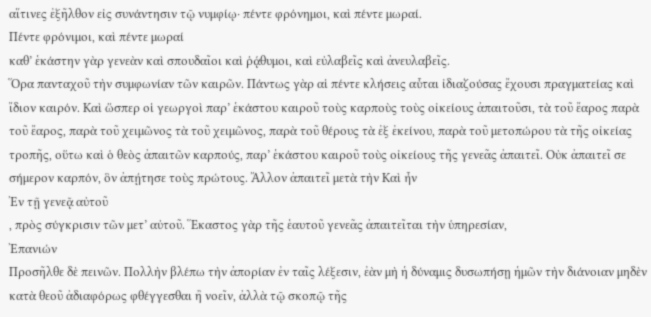αἵτινες ἐξῆλθον εἰς συνάντησιν τῷ νυμφίῳ· πέντε φρόνημοι, καὶ πέντε μωραί.
Πέντε φρόνιμοι, καὶ πέντε μωραί
καθ’ ἑκάστην γὰρ γενεὰν καὶ σπουδαῖοι καὶ ῥᾴθυμοι, καὶ εὐλαβεῖς καὶ ἀνευλαβεῖς.
Ὅρα πανταχοῦ τὴν συμφωνίαν τῶν καιρῶν. Πάντως γὰρ αἱ πέντε κλήσεις αὗται ἰδιαζούσας ἔχουσι πραγματείας καὶ ἴδιον καιρόν. Καὶ ὥσπερ οἱ γεωργοὶ παρ’ ἑκάστου καιροῦ τοὺς καρποὺς τοὺς οἰκείους ἀπαιτοῦσι, τὰ τοῦ ἔαρος παρὰ τοῦ ἔαρος, παρὰ τοῦ χειμῶνος τὰ τοῦ χειμῶνος, παρὰ τοῦ θέρους τὰ ἐξ ἐκείνου, παρὰ τοῦ μετοπώρου τὰ τῆς οἰκείας τροπῆς, οὕτω καὶ ὁ θεὸς ἀπαιτῶν καρπούς, παρ’ ἑκάστου καιροῦ τοὺς οἰκείους τῆς γενεᾶς ἀπαιτεῖ. Οὐκ ἀπαιτεῖ σε σήμερον καρπόν, ὃν ἀπῄτησε τοὺς πρώτους. Ἄλλον ἀπαιτεῖ μετὰ τὴν Καὶ ἦν
Ἐν τῇ γενεᾷ αὐτοῦ
, πρὸς σύγκρισιν τῶν μετ’ αὐτοῦ. Ἕκαστος γὰρ τῆς ἑαυτοῦ γενεᾶς ἀπαιτεῖται τὴν ὑπηρεσίαν,
Ἐπανιών
Προσῆλθε δὲ πεινῶν. Πολλὴν βλέπω τὴν ἀπορίαν ἐν ταῖς λέξεσιν, ἐὰν μὴ ἡ δύναμις δυσωπήσῃ ἡμῶν τὴν διάνοιαν μηδὲν κατὰ θεοῦ ἀδιαφόρως φθέγγεσθαι ἢ νοεῖν, ἀλλὰ τῷ σκοπῷ τῆς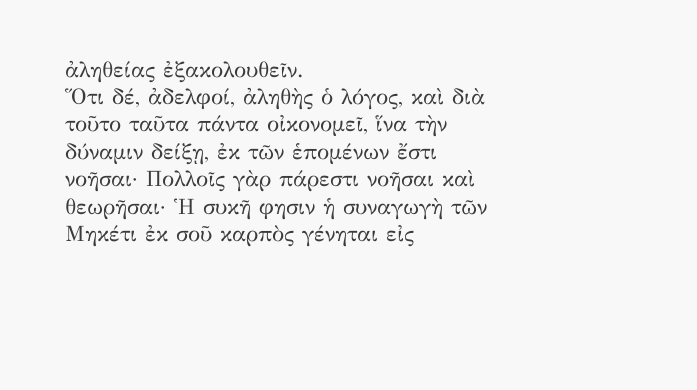ἀληθείας ἐξακολουθεῖν.
Ὅτι δέ, ἀδελφοί, ἀληθὴς ὁ λόγος, καὶ διὰ τοῦτο ταῦτα πάντα οἰκονομεῖ, ἵνα τὴν δύναμιν δείξῃ, ἐκ τῶν ἑπομένων ἔστι νοῆσαι· Πολλοῖς γὰρ πάρεστι νοῆσαι καὶ θεωρῆσαι· Ἡ συκῆ φησιν ἡ συναγωγὴ τῶν Μηκέτι ἐκ σοῦ καρπὸς γένηται εἰς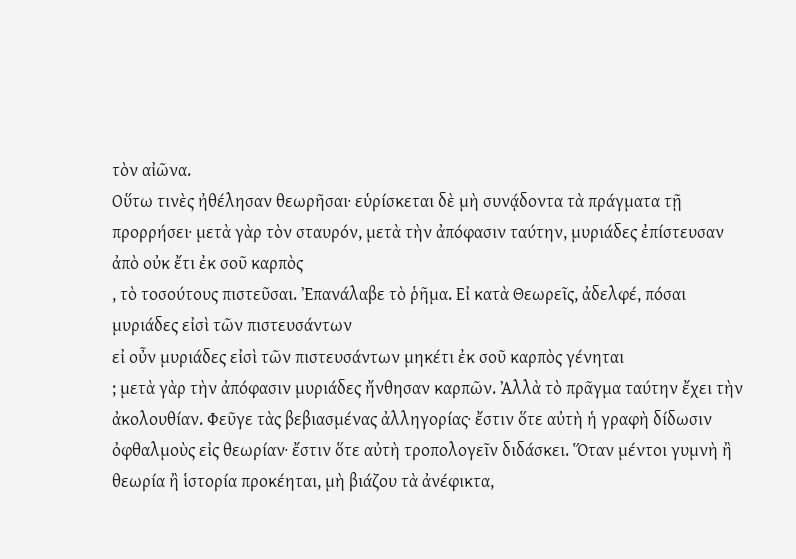τὸν αἰῶνα.
Οὕτω τινὲς ἠθέλησαν θεωρῆσαι· εὑρίσκεται δὲ μὴ συνᾴδοντα τὰ πράγματα τῇ προρρήσει· μετὰ γὰρ τὸν σταυρόν, μετὰ τὴν ἀπόφασιν ταύτην, μυριάδες ἐπίστευσαν ἀπὸ οὐκ ἔτι ἐκ σοῦ καρπὸς
, τὸ τοσούτους πιστεῦσαι. Ἐπανάλαβε τὸ ῥῆμα. Εἰ κατὰ Θεωρεῖς, ἀδελφέ, πόσαι μυριάδες εἰσὶ τῶν πιστευσάντων
εἰ οὖν μυριάδες εἰσὶ τῶν πιστευσάντων μηκέτι ἐκ σοῦ καρπὸς γένηται
; μετὰ γὰρ τὴν ἀπόφασιν μυριάδες ἤνθησαν καρπῶν. Ἀλλὰ τὸ πρᾶγμα ταύτην ἔχει τὴν ἀκολουθίαν. Φεῦγε τὰς βεβιασμένας ἀλληγορίας· ἔστιν ὅτε αὐτὴ ἡ γραφὴ δίδωσιν ὀφθαλμοὺς εἰς θεωρίαν· ἔστιν ὅτε αὐτὴ τροπολογεῖν διδάσκει. Ὅταν μέντοι γυμνὴ ἢ θεωρία ἢ ἱστορία προκέηται, μὴ βιάζου τὰ ἀνέφικτα,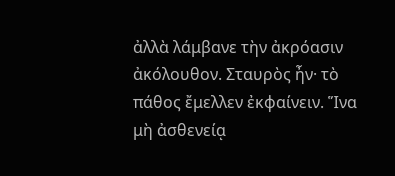ἀλλὰ λάμβανε τὴν ἀκρόασιν ἀκόλουθον. Σταυρὸς ἦν· τὸ πάθος ἔμελλεν ἐκφαίνειν. Ἵνα μὴ ἀσθενείᾳ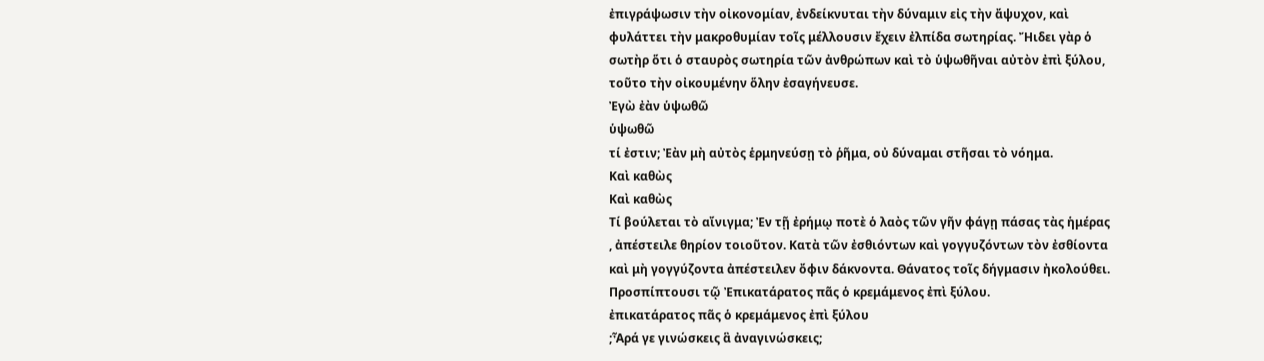ἐπιγράψωσιν τὴν οἰκονομίαν, ἐνδείκνυται τὴν δύναμιν εἰς τὴν ἄψυχον, καὶ φυλάττει τὴν μακροθυμίαν τοῖς μέλλουσιν ἔχειν ἐλπίδα σωτηρίας. Ἤιδει γὰρ ὁ σωτὴρ ὅτι ὁ σταυρὸς σωτηρία τῶν ἀνθρώπων καὶ τὸ ὑψωθῆναι αὐτὸν ἐπὶ ξύλου, τοῦτο τὴν οἰκουμένην ὅλην ἐσαγήνευσε.
Ἐγὼ ἐὰν ὑψωθῶ
ὑψωθῶ
τί ἐστιν; Ἐὰν μὴ αὐτὸς ἑρμηνεύσῃ τὸ ῥῆμα, οὐ δύναμαι στῆσαι τὸ νόημα.
Καὶ καθὼς
Καὶ καθὼς
Τί βούλεται τὸ αἴνιγμα; Ἐν τῇ ἐρήμῳ ποτὲ ὁ λαὸς τῶν γῆν φάγῃ πάσας τὰς ἡμέρας
, ἀπέστειλε θηρίον τοιοῦτον. Κατὰ τῶν ἐσθιόντων καὶ γογγυζόντων τὸν ἐσθίοντα καὶ μὴ γογγύζοντα ἀπέστειλεν ὄφιν δάκνοντα. Θάνατος τοῖς δήγμασιν ἠκολούθει. Προσπίπτουσι τῷ Ἐπικατάρατος πᾶς ὁ κρεμάμενος ἐπὶ ξύλου.
ἐπικατάρατος πᾶς ὁ κρεμάμενος ἐπὶ ξύλου
;Ἆρά γε γινώσκεις ἃ ἀναγινώσκεις;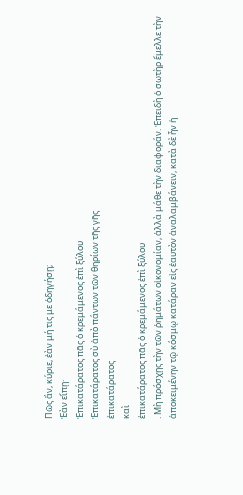Πῶς ἄν, κύριε, ἐὰν μή τις με ὁδηγήσῃ;
Ἐὰν εἴπῃ·
Ἐπικατάρατος πᾶς ὁ κρεμάμενος ἐπὶ ξύλου
Ἐπικατάρατος σὺ ἀπὸ πάντων τῶν θηρίων τῆς γῆς
ἐπικατάρατος
καὶ
ἐπικατάρατος πᾶς ὁ κρεμάμενος ἐπὶ ξύλου
. Μὴ πρόσχῃς τὴν τῶν ῥημάτων οἰκονομίαν, ἀλλὰ μάθε τὴν διαφοράν. Ἐπειδὴ ὁ σωτὴρ ἔμελλε τὴν ἀποκειμένην τῷ κόσμῳ κατάραν εἰς ἑαυτὸν ἀναλαμβάνειν, κατὰ δὲ ἦν ἡ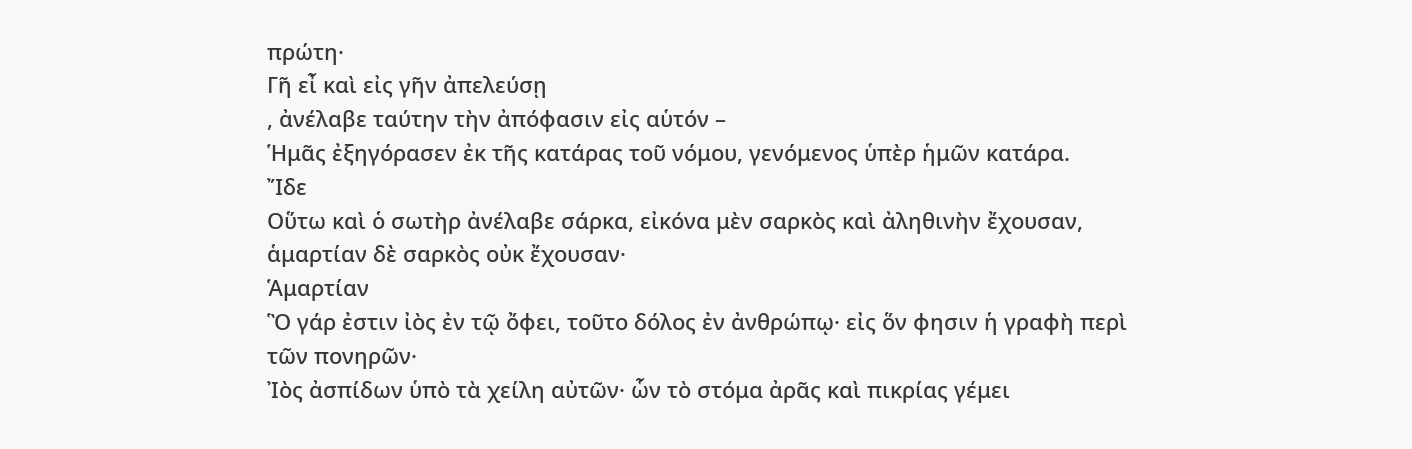πρώτη·
Γῆ εἶ καὶ εἰς γῆν ἀπελεύσῃ
, ἀνέλαβε ταύτην τὴν ἀπόφασιν εἰς αὑτόν –
Ἡμᾶς ἐξηγόρασεν ἐκ τῆς κατάρας τοῦ νόμου, γενόμενος ὑπὲρ ἡμῶν κατάρα.
Ἴδε
Οὕτω καὶ ὁ σωτὴρ ἀνέλαβε σάρκα, εἰκόνα μὲν σαρκὸς καὶ ἀληθινὴν ἔχουσαν, ἁμαρτίαν δὲ σαρκὸς οὐκ ἔχουσαν·
Ἁμαρτίαν
Ὃ γάρ ἐστιν ἰὸς ἐν τῷ ὄφει, τοῦτο δόλος ἐν ἀνθρώπῳ· εἰς ὅν φησιν ἡ γραφὴ περὶ τῶν πονηρῶν·
Ἰὸς ἀσπίδων ὑπὸ τὰ χείλη αὐτῶν· ὧν τὸ στόμα ἀρᾶς καὶ πικρίας γέμει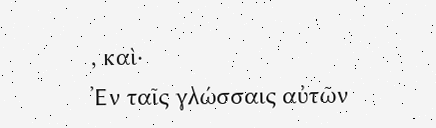, καὶ·
Ἐν ταῖς γλώσσαις αὐτῶν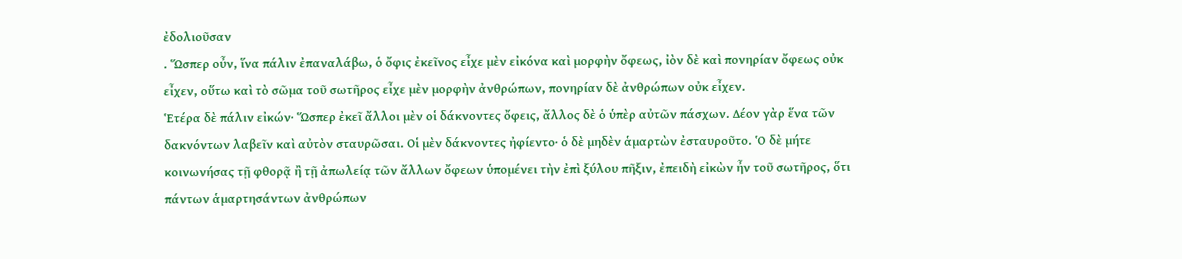ἐδολιοῦσαν
. Ὥσπερ οὖν, ἵνα πάλιν ἐπαναλάβω, ὁ ὄφις ἐκεῖνος εἶχε μὲν εἰκόνα καὶ μορφὴν ὄφεως, ἰὸν δὲ καὶ πονηρίαν ὄφεως οὐκ εἶχεν, οὕτω καὶ τὸ σῶμα τοῦ σωτῆρος εἶχε μὲν μορφὴν ἀνθρώπων, πονηρίαν δὲ ἀνθρώπων οὐκ εἶχεν.
Ἑτέρα δὲ πάλιν εἰκών· Ὥσπερ ἐκεῖ ἄλλοι μὲν οἱ δάκνοντες ὄφεις, ἄλλος δὲ ὁ ὑπὲρ αὐτῶν πάσχων. Δέον γὰρ ἕνα τῶν δακνόντων λαβεῖν καὶ αὐτὸν σταυρῶσαι. Οἱ μὲν δάκνοντες ἠφίεντο· ὁ δὲ μηδὲν ἁμαρτὼν ἐσταυροῦτο. Ὁ δὲ μήτε κοινωνήσας τῇ φθορᾷ ἢ τῇ ἀπωλείᾳ τῶν ἄλλων ὄφεων ὑπομένει τὴν ἐπὶ ξύλου πῆξιν, ἐπειδὴ εἰκὼν ἦν τοῦ σωτῆρος, ὅτι πάντων ἁμαρτησάντων ἀνθρώπων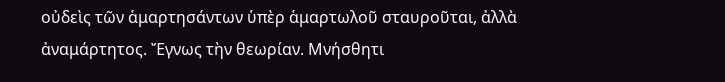οὐδεὶς τῶν ἁμαρτησάντων ὑπὲρ ἁμαρτωλοῦ σταυροῦται, ἀλλὰ ἀναμάρτητος. Ἔγνως τὴν θεωρίαν. Μνήσθητι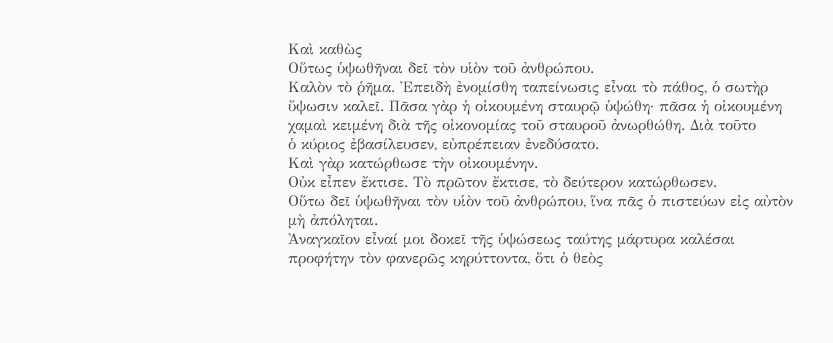Καὶ καθὼς
Οὕτως ὑψωθῆναι δεῖ τὸν υἱὸν τοῦ ἀνθρώπου.
Καλὸν τὸ ῥῆμα. Ἐπειδὴ ἐνομίσθη ταπείνωσις εἶναι τὸ πάθος, ὁ σωτὴρ ὕψωσιν καλεῖ. Πᾶσα γὰρ ἡ οἰκουμένη σταυρῷ ὑψώθη· πᾶσα ἡ οἰκουμένη χαμαὶ κειμένη διὰ τῆς οἰκονομίας τοῦ σταυροῦ ἀνωρθώθη. Διὰ τοῦτο
ὁ κύριος ἐβασίλευσεν, εὐπρέπειαν ἐνεδύσατο.
Καὶ γὰρ κατώρθωσε τὴν οἰκουμένην.
Οὐκ εἶπεν ἔκτισε. Τὸ πρῶτον ἔκτισε, τὸ δεύτερον κατώρθωσεν.
Οὕτω δεῖ ὑψωθῆναι τὸν υἱὸν τοῦ ἀνθρώπου, ἵνα πᾶς ὁ πιστεύων εἰς αὐτὸν μὴ ἀπόληται.
Ἀναγκαῖον εἶναί μοι δοκεῖ τῆς ὑψώσεως ταύτης μάρτυρα καλέσαι προφήτην τὸν φανερῶς κηρύττοντα, ὅτι ὁ θεὸς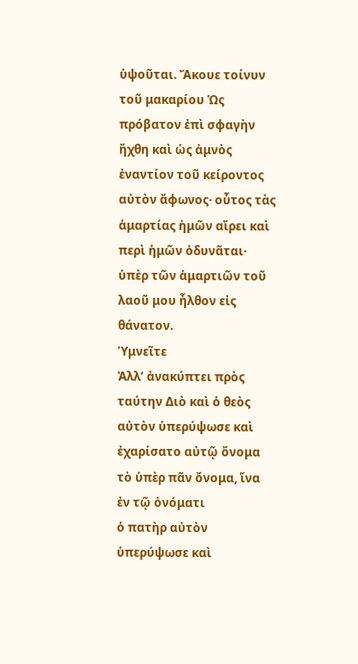ὑψοῦται. Ἄκουε τοίνυν τοῦ μακαρίου Ὡς πρόβατον ἐπὶ σφαγὴν ἤχθη καὶ ὡς ἀμνὸς ἐναντίον τοῦ κείροντος αὐτὸν ἄφωνος· οὗτος τὰς ἁμαρτίας ἡμῶν αἴρει καὶ περὶ ἡμῶν ὀδυνᾶται· ὑπὲρ τῶν ἁμαρτιῶν τοῦ λαοῦ μου ἦλθον εἰς θάνατον.
Ὑμνεῖτε
Ἀλλ’ ἀνακύπτει πρὸς ταύτην Διὸ καὶ ὁ θεὸς αὐτὸν ὑπερύψωσε καὶ ἐχαρίσατο αὐτῷ ὄνομα τὸ ὑπὲρ πᾶν ὄνομα, ἵνα ἐν τῷ ὀνόματι
ὁ πατὴρ αὐτὸν ὑπερύψωσε καὶ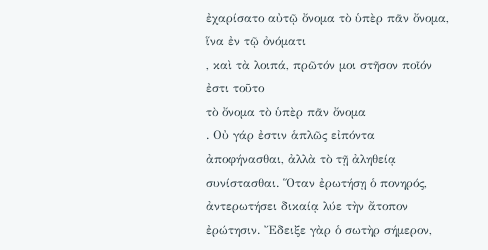ἐχαρίσατο αὐτῷ ὄνομα τὸ ὑπὲρ πᾶν ὄνομα, ἵνα ἐν τῷ ὀνόματι
, καὶ τὰ λοιπά, πρῶτόν μοι στῆσον ποῖόν ἐστι τοῦτο
τὸ ὄνομα τὸ ὑπὲρ πᾶν ὄνομα
. Οὐ γάρ ἐστιν ἁπλῶς εἰπόντα ἀποφήνασθαι, ἀλλὰ τὸ τῇ ἀληθείᾳ συνίστασθαι. Ὅταν ἐρωτήσῃ ὁ πονηρός, ἀντερωτήσει δικαίᾳ λύε τὴν ἄτοπον ἐρώτησιν. Ἔδειξε γὰρ ὁ σωτὴρ σήμερον,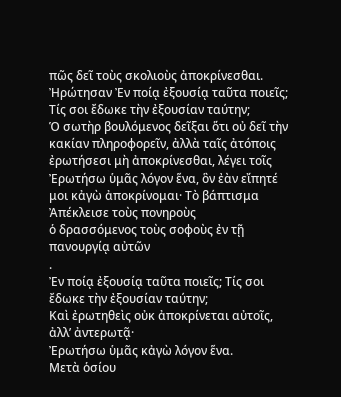πῶς δεῖ τοὺς σκολιοὺς ἀποκρίνεσθαι. Ἠρώτησαν Ἐν ποίᾳ ἐξουσίᾳ ταῦτα ποιεῖς; Τίς σοι ἔδωκε τὴν ἐξουσίαν ταύτην;
Ὁ σωτὴρ βουλόμενος δεῖξαι ὅτι οὐ δεῖ τὴν κακίαν πληροφορεῖν, ἀλλὰ ταῖς ἀτόποις ἐρωτήσεσι μὴ ἀποκρίνεσθαι, λέγει τοῖς Ἐρωτήσω ὑμᾶς λόγον ἕνα, ὃν ἐὰν εἴπητέ μοι κἀγὼ ἀποκρίνομαι· Τὸ βάπτισμα
Ἀπέκλεισε τοὺς πονηροὺς
ὁ δρασσόμενος τοὺς σοφοὺς ἐν τῇ πανουργίᾳ αὐτῶν
.
Ἐν ποίᾳ ἐξουσίᾳ ταῦτα ποιεῖς; Τίς σοι ἔδωκε τὴν ἐξουσίαν ταύτην;
Καὶ ἐρωτηθεὶς οὐκ ἀποκρίνεται αὐτοῖς, ἀλλ’ ἀντερωτᾷ·
Ἐρωτήσω ὑμᾶς κἀγὼ λόγον ἕνα.
Μετὰ ὁσίου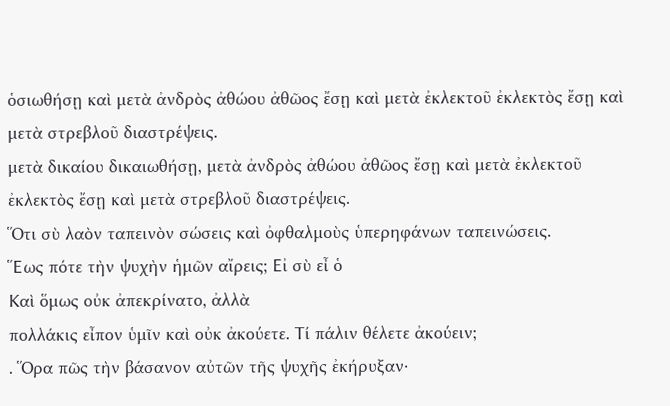ὁσιωθήσῃ καὶ μετὰ ἀνδρὸς ἀθώου ἀθῶος ἔσῃ καὶ μετὰ ἐκλεκτοῦ ἐκλεκτὸς ἔσῃ καὶ μετὰ στρεβλοῦ διαστρέψεις.
μετὰ δικαίου δικαιωθήσῃ, μετὰ ἀνδρὸς ἀθώου ἀθῶος ἔσῃ καὶ μετὰ ἐκλεκτοῦ ἐκλεκτὸς ἔσῃ καὶ μετὰ στρεβλοῦ διαστρέψεις.
Ὅτι σὺ λαὸν ταπεινὸν σώσεις καὶ ὀφθαλμοὺς ὑπερηφάνων ταπεινώσεις.
Ἕως πότε τὴν ψυχὴν ἡμῶν αἴρεις; Εἰ σὺ εἶ ὁ
Καὶ ὅμως οὐκ ἀπεκρίνατο, ἀλλὰ
πολλάκις εἶπον ὑμῖν καὶ οὐκ ἀκούετε. Τί πάλιν θέλετε ἀκούειν;
. Ὅρα πῶς τὴν βάσανον αὐτῶν τῆς ψυχῆς ἐκήρυξαν·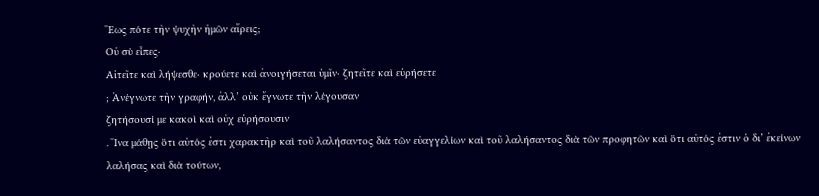Ἕως πότε τὴν ψυχὴν ἡμῶν αἴρεις;
Οὐ σὺ εἶπες·
Αἰτεῖτε καὶ λήψεσθε· κρούετε καὶ ἀνοιγήσεται ὑμῖν· ζητεῖτε καὶ εὑρήσετε
; Ἀνέγνωτε τὴν γραφήν, ἀλλ’ οὐκ ἔγνωτε τὴν λέγουσαν
ζητήσουσί με κακοὶ καὶ οὐχ εὑρήσουσιν
. Ἵνα μάθῃς ὅτι αὐτός ἐστι χαρακτὴρ καὶ τοῦ λαλήσαντος διὰ τῶν εὐαγγελίων καὶ τοῦ λαλήσαντος διὰ τῶν προφητῶν καὶ ὅτι αὐτός ἐστιν ὁ δι’ ἐκείνων λαλήσας καὶ διὰ τούτων,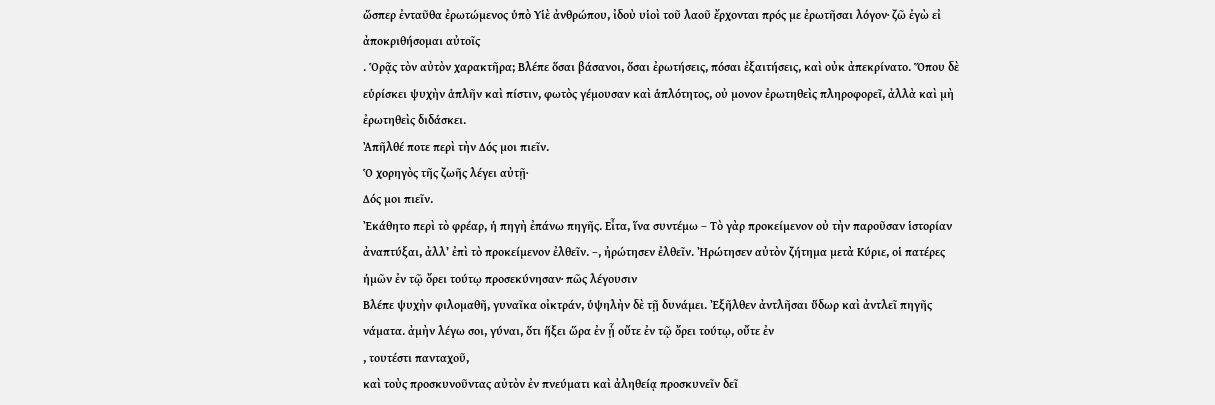ὥσπερ ἐνταῦθα ἐρωτώμενος ὑπὸ Υἱὲ ἀνθρώπου, ἰδοὺ υἱοὶ τοῦ λαοῦ ἔρχονται πρός με ἐρωτῆσαι λόγον· ζῶ ἐγὼ εἰ ἀποκριθήσομαι αὐτοῖς
. Ὁρᾷς τὸν αὐτὸν χαρακτῆρα; Βλέπε ὅσαι βάσανοι, ὅσαι ἐρωτήσεις, πόσαι ἐξαιτήσεις, καὶ οὐκ ἀπεκρίνατο. Ὅπου δὲ εὑρίσκει ψυχὴν ἁπλῆν καὶ πίστιν, φωτὸς γέμουσαν καὶ ἁπλότητος, οὐ μονον ἐρωτηθεὶς πληροφορεῖ, ἀλλὰ καὶ μὴ ἐρωτηθεὶς διδάσκει.
Ἀπῆλθέ ποτε περὶ τὴν Δός μοι πιεῖν.
Ὁ χορηγὸς τῆς ζωῆς λέγει αὐτῇ·
Δός μοι πιεῖν.
Ἐκάθητο περὶ τὸ φρέαρ, ἡ πηγὴ ἐπάνω πηγῆς. Εἶτα, ἵνα συντέμω – Τὸ γὰρ προκείμενον οὐ τὴν παροῦσαν ἱστορίαν ἀναπτύξαι, ἀλλ’ ἐπὶ τὸ προκείμενον ἐλθεῖν. –, ἠρώτησεν ἐλθεῖν. Ἠρώτησεν αὐτὸν ζήτημα μετὰ Κύριε, οἱ πατέρες ἡμῶν ἐν τῷ ὄρει τούτῳ προσεκύνησαν· πῶς λέγουσιν
Βλέπε ψυχὴν φιλομαθῆ, γυναῖκα οἰκτράν, ὑψηλὴν δὲ τῇ δυνάμει. Ἐξῆλθεν ἀντλῆσαι ὕδωρ καὶ ἀντλεῖ πηγῆς νάματα. ἀμὴν λέγω σοι, γύναι, ὅτι ἥξει ὥρα ἐν ᾗ οὔτε ἐν τῷ ὄρει τούτῳ, οὔτε ἐν
, τουτέστι πανταχοῦ,
καὶ τοὺς προσκυνοῦντας αὐτὸν ἐν πνεύματι καὶ ἀληθείᾳ προσκυνεῖν δεῖ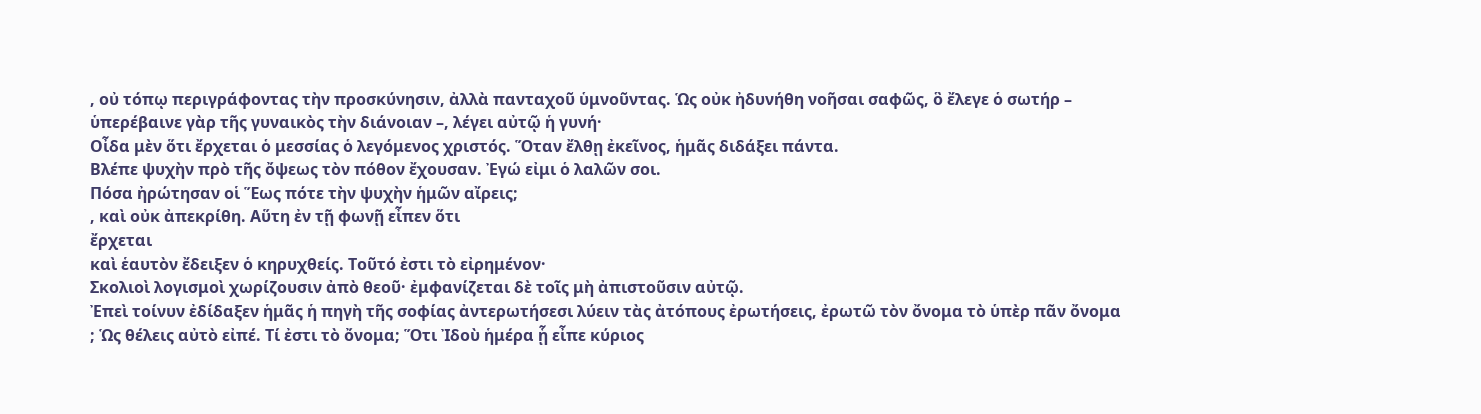, οὐ τόπῳ περιγράφοντας τὴν προσκύνησιν, ἀλλὰ πανταχοῦ ὑμνοῦντας. Ὡς οὐκ ἠδυνήθη νοῆσαι σαφῶς, ὃ ἔλεγε ὁ σωτήρ – ὑπερέβαινε γὰρ τῆς γυναικὸς τὴν διάνοιαν –, λέγει αὐτῷ ἡ γυνή·
Οἶδα μὲν ὅτι ἔρχεται ὁ μεσσίας ὁ λεγόμενος χριστός. Ὅταν ἔλθῃ ἐκεῖνος, ἡμᾶς διδάξει πάντα.
Βλέπε ψυχὴν πρὸ τῆς ὄψεως τὸν πόθον ἔχουσαν. Ἐγώ εἰμι ὁ λαλῶν σοι.
Πόσα ἠρώτησαν οἱ Ἕως πότε τὴν ψυχὴν ἡμῶν αἴρεις;
, καὶ οὐκ ἀπεκρίθη. Αὕτη ἐν τῇ φωνῇ εἶπεν ὅτι
ἔρχεται
καὶ ἑαυτὸν ἔδειξεν ὁ κηρυχθείς. Τοῦτό ἐστι τὸ εἰρημένον·
Σκολιοὶ λογισμοὶ χωρίζουσιν ἀπὸ θεοῦ· ἐμφανίζεται δὲ τοῖς μὴ ἀπιστοῦσιν αὐτῷ.
Ἐπεὶ τοίνυν ἐδίδαξεν ἡμᾶς ἡ πηγὴ τῆς σοφίας ἀντερωτήσεσι λύειν τὰς ἀτόπους ἐρωτήσεις, ἐρωτῶ τὸν ὄνομα τὸ ὑπὲρ πᾶν ὄνομα
; Ὡς θέλεις αὐτὸ εἰπέ. Τί ἐστι τὸ ὄνομα; Ὅτι Ἰδοὺ ἡμέρα ᾗ εἶπε κύριος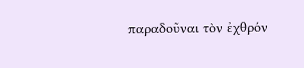παραδοῦναι τὸν ἐχθρόν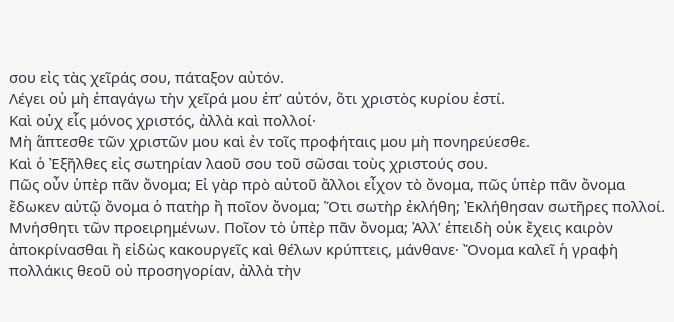σου εἰς τὰς χεῖράς σου, πάταξον αὐτόν.
Λέγει οὐ μὴ ἐπαγάγω τὴν χεῖρά μου ἐπ’ αὐτόν, ὅτι χριστὸς κυρίου ἐστί.
Καὶ οὐχ εἷς μόνος χριστός, ἀλλὰ καὶ πολλοί·
Μὴ ἅπτεσθε τῶν χριστῶν μου καὶ ἐν τοῖς προφήταις μου μὴ πονηρεύεσθε.
Καὶ ὁ Ἐξῆλθες εἰς σωτηρίαν λαοῦ σου τοῦ σῶσαι τοὺς χριστούς σου.
Πῶς οὖν ὑπὲρ πᾶν ὄνομα; Εἰ γὰρ πρὸ αὐτοῦ ἄλλοι εἶχον τὸ ὄνομα, πῶς ὑπὲρ πᾶν ὄνομα ἔδωκεν αὐτῷ ὄνομα ὁ πατὴρ ἢ ποῖον ὄνομα; Ὅτι σωτὴρ ἐκλήθη; Ἐκλήθησαν σωτῆρες πολλοί. Μνήσθητι τῶν προειρημένων. Ποῖον τὸ ὑπὲρ πᾶν ὄνομα; Ἀλλ’ ἐπειδὴ οὐκ ἔχεις καιρὸν ἀποκρίνασθαι ἢ εἰδὼς κακουργεῖς καὶ θέλων κρύπτεις, μάνθανε· Ὄνομα καλεῖ ἡ γραφὴ πολλάκις θεοῦ οὐ προσηγορίαν, ἀλλὰ τὴν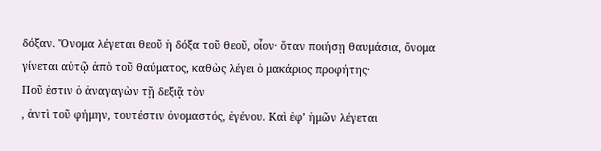δόξαν. Ὄνομα λέγεται θεοῦ ἡ δόξα τοῦ θεοῦ, οἷον· ὅταν ποιήσῃ θαυμάσια, ὄνομα γίνεται αὐτῷ ἀπὸ τοῦ θαύματος, καθὼς λέγει ὁ μακάριος προφήτης·
Ποῦ ἐστιν ὁ ἀναγαγὼν τῇ δεξιᾷ τὸν
, ἀντὶ τοῦ φήμην, τουτέστιν ὀνομαστός, ἐγένου. Καὶ ἐφ’ ἡμῶν λέγεται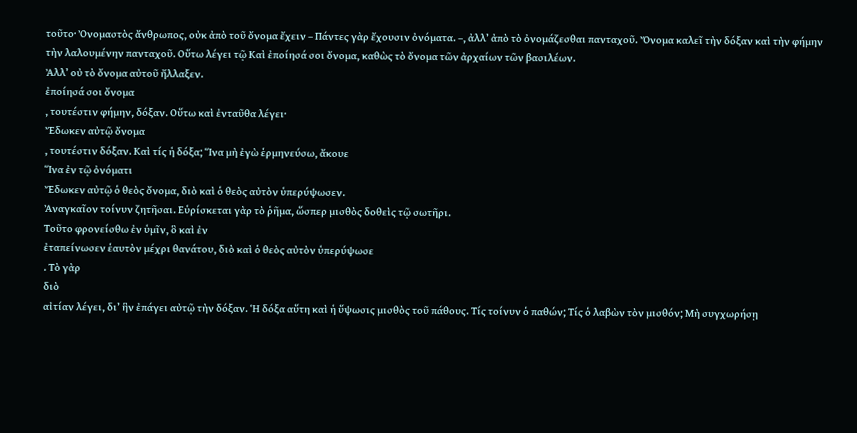τοῦτο· Ὀνομαστὸς ἄνθρωπος, οὐκ ἀπὸ τοῦ ὄνομα ἔχειν – Πάντες γὰρ ἔχουσιν ὀνόματα. –, ἀλλ’ ἀπὸ τὸ ὀνομάζεσθαι πανταχοῦ. Ὄνομα καλεῖ τὴν δόξαν καὶ τὴν φήμην τὴν λαλουμένην πανταχοῦ. Οὕτω λέγει τῷ Καὶ ἐποίησά σοι ὄνομα, καθὼς τὸ ὄνομα τῶν ἀρχαίων τῶν βασιλέων.
Ἀλλ’ οὐ τὸ ὄνομα αὐτοῦ ἤλλαξεν.
ἐποίησά σοι ὄνομα
, τουτέστιν φήμην, δόξαν. Οὕτω καὶ ἐνταῦθα λέγει·
Ἔδωκεν αὐτῷ ὄνομα
, τουτέστιν δόξαν. Καὶ τίς ἡ δόξα; Ἵνα μὴ ἐγὼ ἑρμηνεύσω, ἄκουε
Ἵνα ἐν τῷ ὀνόματι
Ἔδωκεν αὐτῷ ὁ θεὸς ὄνομα, διὸ καὶ ὁ θεὸς αὐτὸν ὑπερύψωσεν.
Ἀναγκαῖον τοίνυν ζητῆσαι. Εὑρίσκεται γὰρ τὸ ῥῆμα, ὥσπερ μισθὸς δοθεὶς τῷ σωτῆρι.
Τοῦτο φρονείσθω ἐν ὑμῖν, ὃ καὶ ἐν
ἐταπείνωσεν ἑαυτὸν μέχρι θανάτου, διὸ καὶ ὁ θεὸς αὐτὸν ὑπερύψωσε
. Τὸ γὰρ
διὸ
αἰτίαν λέγει, δι’ ἣν ἐπάγει αὐτῷ τὴν δόξαν. Ἡ δόξα αὕτη καὶ ἡ ὕψωσις μισθὸς τοῦ πάθους. Τίς τοίνυν ὁ παθών; Τίς ὁ λαβὼν τὸν μισθόν; Μὴ συγχωρήσῃ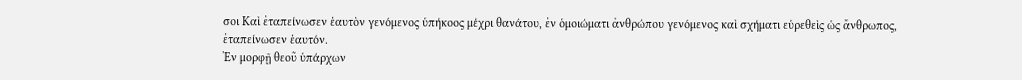σοι Καὶ ἐταπείνωσεν ἑαυτὸν γενόμενος ὑπήκοος μέχρι θανάτου, ἐν ὁμοιώματι ἀνθρώπου γενόμενος καὶ σχήματι εὑρεθεὶς ὡς ἄνθρωπος, ἐταπείνωσεν ἑαυτόν.
Ἐν μορφῇ θεοῦ ὑπάρχων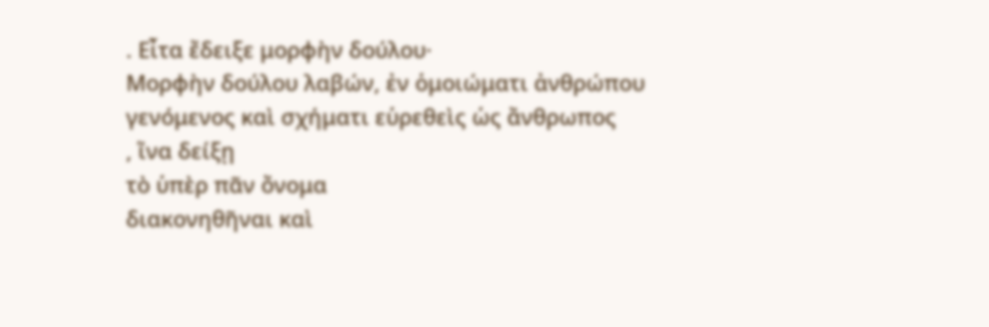. Εἶτα ἔδειξε μορφὴν δούλου·
Μορφὴν δούλου λαβών, ἐν ὁμοιώματι ἀνθρώπου γενόμενος καὶ σχήματι εὑρεθεὶς ὡς ἄνθρωπος
, ἵνα δείξῃ
τὸ ὑπὲρ πᾶν ὄνομα
διακονηθῆναι καὶ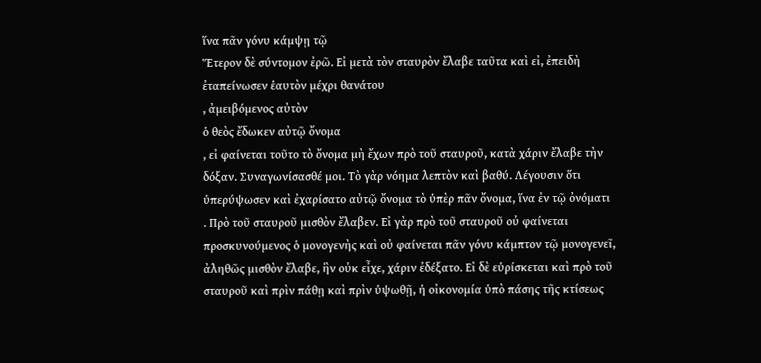ἵνα πᾶν γόνυ κάμψῃ τῷ
Ἕτερον δὲ σύντομον ἐρῶ. Εἰ μετὰ τὸν σταυρὸν ἔλαβε ταῦτα καὶ εἰ, ἐπειδὴ
ἐταπείνωσεν ἑαυτὸν μέχρι θανάτου
, ἀμειβόμενος αὐτὸν
ὁ θεὸς ἔδωκεν αὐτῷ ὄνομα
, εἰ φαίνεται τοῦτο τὸ ὄνομα μὴ ἔχων πρὸ τοῦ σταυροῦ, κατὰ χάριν ἔλαβε τὴν δόξαν. Συναγωνίσασθέ μοι. Τὸ γὰρ νόημα λεπτὸν καὶ βαθύ. Λέγουσιν ὅτι
ὑπερύψωσεν καὶ ἐχαρίσατο αὐτῷ ὄνομα τὸ ὑπὲρ πᾶν ὄνομα, ἵνα ἐν τῷ ὀνόματι
. Πρὸ τοῦ σταυροῦ μισθὸν ἔλαβεν. Εἰ γὰρ πρὸ τοῦ σταυροῦ οὐ φαίνεται προσκυνούμενος ὁ μονογενὴς καὶ οὐ φαίνεται πᾶν γόνυ κάμπτον τῷ μονογενεῖ, ἀληθῶς μισθὸν ἔλαβε, ἣν οὐκ εἶχε, χάριν ἐδέξατο. Εἰ δὲ εὑρίσκεται καὶ πρὸ τοῦ σταυροῦ καὶ πρὶν πάθῃ καὶ πρὶν ὑψωθῇ, ἡ οἰκονομία ὑπὸ πάσης τῆς κτίσεως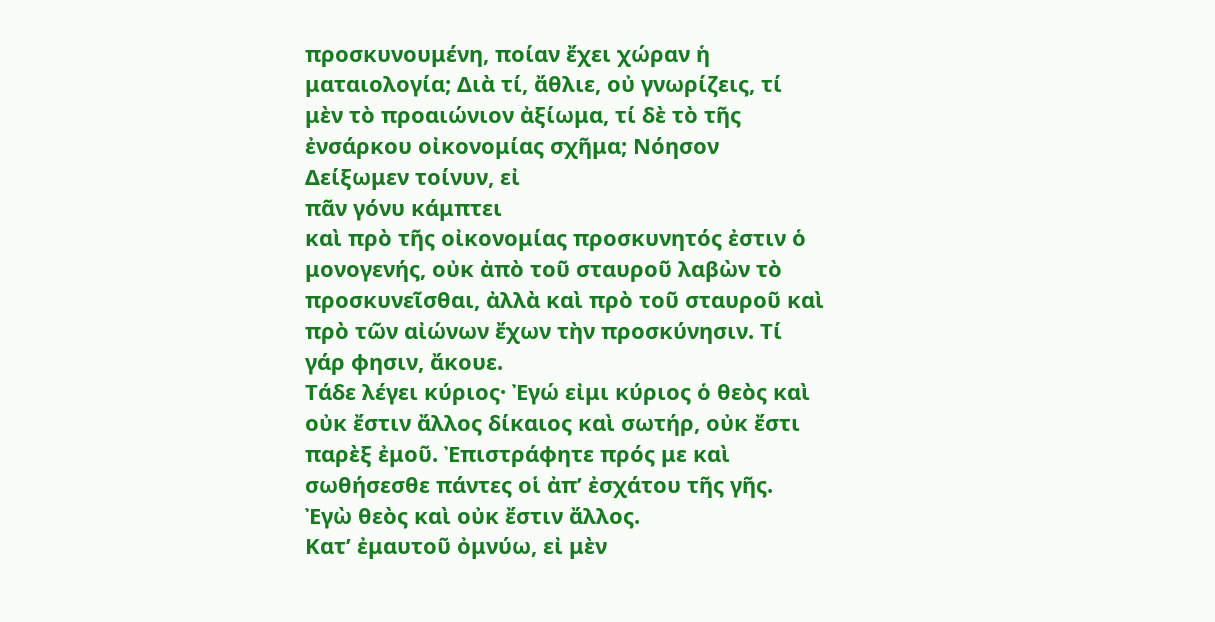προσκυνουμένη, ποίαν ἔχει χώραν ἡ ματαιολογία; Διὰ τί, ἄθλιε, οὐ γνωρίζεις, τί μὲν τὸ προαιώνιον ἀξίωμα, τί δὲ τὸ τῆς ἐνσάρκου οἰκονομίας σχῆμα; Νόησον
Δείξωμεν τοίνυν, εἰ
πᾶν γόνυ κάμπτει
καὶ πρὸ τῆς οἰκονομίας προσκυνητός ἐστιν ὁ μονογενής, οὐκ ἀπὸ τοῦ σταυροῦ λαβὼν τὸ προσκυνεῖσθαι, ἀλλὰ καὶ πρὸ τοῦ σταυροῦ καὶ πρὸ τῶν αἰώνων ἔχων τὴν προσκύνησιν. Τί γάρ φησιν, ἄκουε.
Τάδε λέγει κύριος· Ἐγώ εἰμι κύριος ὁ θεὸς καὶ οὐκ ἔστιν ἄλλος δίκαιος καὶ σωτήρ, οὐκ ἔστι παρὲξ ἐμοῦ. Ἐπιστράφητε πρός με καὶ σωθήσεσθε πάντες οἱ ἀπ’ ἐσχάτου τῆς γῆς. Ἐγὼ θεὸς καὶ οὐκ ἔστιν ἄλλος.
Κατ’ ἐμαυτοῦ ὀμνύω, εἰ μὲν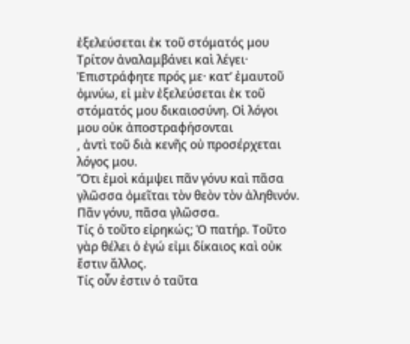ἐξελεύσεται ἐκ τοῦ στόματός μου
Τρίτον ἀναλαμβάνει καὶ λέγει·
Ἐπιστράφητε πρός με· κατ’ ἐμαυτοῦ ὀμνύω, εἰ μὲν ἐξελεύσεται ἐκ τοῦ στόματός μου δικαιοσύνη. Οἱ λόγοι μου οὐκ ἀποστραφήσονται
, ἀντὶ τοῦ διὰ κενῆς οὐ προσέρχεται λόγος μου.
Ὅτι ἐμοὶ κάμψει πᾶν γόνυ καὶ πᾶσα γλῶσσα ὀμεῖται τὸν θεὸν τὸν ἀληθινόν.
Πᾶν γόνυ, πᾶσα γλῶσσα.
Τίς ὁ τοῦτο εἰρηκώς; Ὁ πατήρ. Τοῦτο γὰρ θέλει ὁ ἐγώ εἰμι δίκαιος καὶ οὐκ ἔστιν ἄλλος.
Τίς οὖν ἐστιν ὁ ταῦτα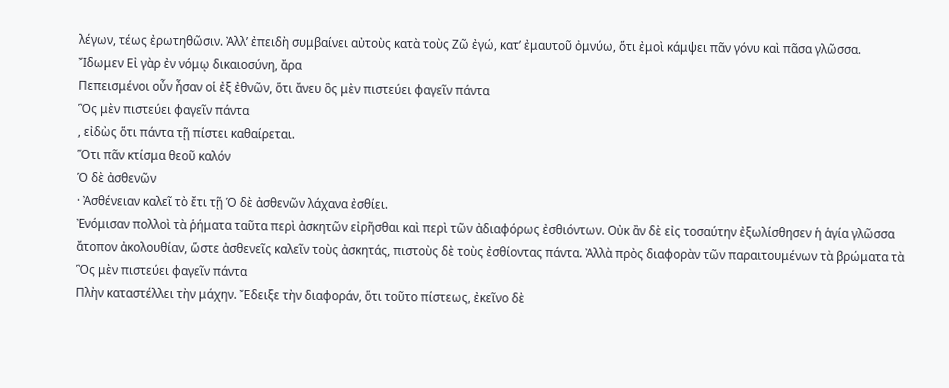λέγων, τέως ἐρωτηθῶσιν. Ἀλλ’ ἐπειδὴ συμβαίνει αὐτοὺς κατὰ τοὺς Ζῶ ἐγώ, κατ’ ἐμαυτοῦ ὀμνύω, ὅτι ἐμοὶ κάμψει πᾶν γόνυ καὶ πᾶσα γλῶσσα.
Ἴδωμεν Εἰ γὰρ ἐν νόμῳ δικαιοσύνη, ἄρα
Πεπεισμένοι οὖν ἦσαν οἱ ἐξ ἐθνῶν, ὅτι ἄνευ ὃς μὲν πιστεύει φαγεῖν πάντα
Ὃς μὲν πιστεύει φαγεῖν πάντα
, εἰδὼς ὅτι πάντα τῇ πίστει καθαίρεται.
Ὅτι πᾶν κτίσμα θεοῦ καλόν
Ὁ δὲ ἀσθενῶν
· Ἀσθένειαν καλεῖ τὸ ἔτι τῇ Ὁ δὲ ἀσθενῶν λάχανα ἐσθίει.
Ἐνόμισαν πολλοὶ τὰ ῥήματα ταῦτα περὶ ἀσκητῶν εἰρῆσθαι καὶ περὶ τῶν ἀδιαφόρως ἐσθιόντων. Οὐκ ἂν δὲ εἰς τοσαύτην ἐξωλίσθησεν ἡ ἁγία γλῶσσα ἄτοπον ἀκολουθίαν, ὥστε ἀσθενεῖς καλεῖν τοὺς ἀσκητάς, πιστοὺς δὲ τοὺς ἐσθίοντας πάντα. Ἀλλὰ πρὸς διαφορὰν τῶν παραιτουμένων τὰ βρώματα τὰ Ὃς μὲν πιστεύει φαγεῖν πάντα
Πλὴν καταστέλλει τὴν μάχην. Ἔδειξε τὴν διαφοράν, ὅτι τοῦτο πίστεως, ἐκεῖνο δὲ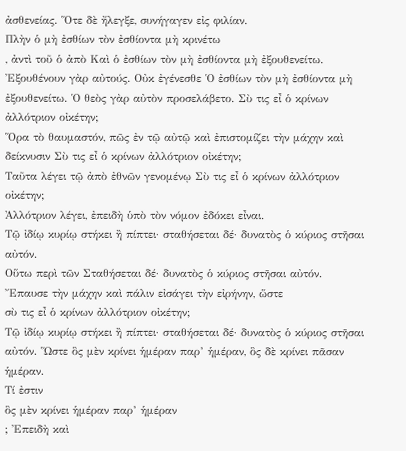ἀσθενείας. Ὅτε δὲ ἤλεγξε, συνήγαγεν εἰς φιλίαν.
Πλὴν ὁ μὴ ἐσθίων τὸν ἐσθίοντα μὴ κρινέτω
, ἀντὶ τοῦ ὁ ἀπὸ Καὶ ὁ ἐσθίων τὸν μὴ ἐσθίοντα μὴ ἐξουθενείτω.
Ἐξουθένουν γὰρ αὐτούς. Οὐκ ἐγένεσθε Ὁ ἐσθίων τὸν μὴ ἐσθίοντα μὴ ἐξουθενείτω. Ὁ θεὸς γὰρ αὐτὸν προσελάβετο. Σὺ τις εἶ ὁ κρίνων ἀλλότριον οἰκέτην;
Ὅρα τὸ θαυμαστόν, πῶς ἐν τῷ αὐτῷ καὶ ἐπιστομίζει τὴν μάχην καὶ δείκνυσιν Σὺ τις εἶ ὁ κρίνων ἀλλότριον οἰκέτην;
Ταῦτα λέγει τῷ ἀπὸ ἐθνῶν γενομένῳ Σὺ τις εἶ ὁ κρίνων ἀλλότριον οἰκέτην;
Ἀλλότριον λέγει, ἐπειδὴ ὑπὸ τὸν νόμον ἐδόκει εἶναι.
Τῷ ἰδίῳ κυρίῳ στήκει ἢ πίπτει· σταθήσεται δέ· δυνατὸς ὁ κύριος στῆσαι αὐτόν.
Οὕτω περὶ τῶν Σταθήσεται δέ· δυνατὸς ὁ κύριος στῆσαι αὐτόν.
Ἔπαυσε τὴν μάχην καὶ πάλιν εἰσάγει τὴν εἰρήνην, ὥστε
σὺ τις εἶ ὁ κρίνων ἀλλότριον οἰκέτην;
Τῷ ἰδίῳ κυρίῳ στήκει ἢ πίπτει· σταθήσεται δέ· δυνατὸς ὁ κύριος στῆσαι αὐτόν. Ὥστε ὃς μὲν κρίνει ἡμέραν παρ’ ἡμέραν, ὃς δὲ κρίνει πᾶσαν ἡμέραν.
Τί ἐστιν
ὃς μὲν κρίνει ἡμέραν παρ’ ἡμέραν
; Ἐπειδὴ καὶ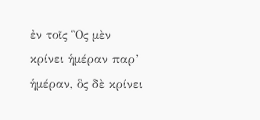ἐν τοῖς Ὃς μὲν κρίνει ἡμέραν παρ’ ἡμέραν, ὃς δὲ κρίνει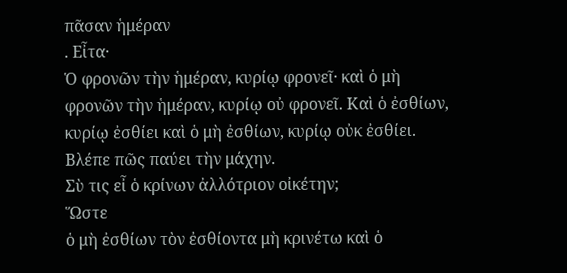πᾶσαν ἡμέραν
. Εἶτα·
Ὁ φρονῶν τὴν ἡμέραν, κυρίῳ φρονεῖ· καὶ ὁ μὴ φρονῶν τὴν ἡμέραν, κυρίῳ οὐ φρονεῖ. Καὶ ὁ ἐσθίων, κυρίῳ ἐσθίει καὶ ὁ μὴ ἐσθίων, κυρίῳ οὐκ ἐσθίει.
Βλέπε πῶς παύει τὴν μάχην.
Σὺ τις εἶ ὁ κρίνων ἀλλότριον οἰκέτην;
Ὥστε
ὁ μὴ ἐσθίων τὸν ἐσθίοντα μὴ κρινέτω καὶ ὁ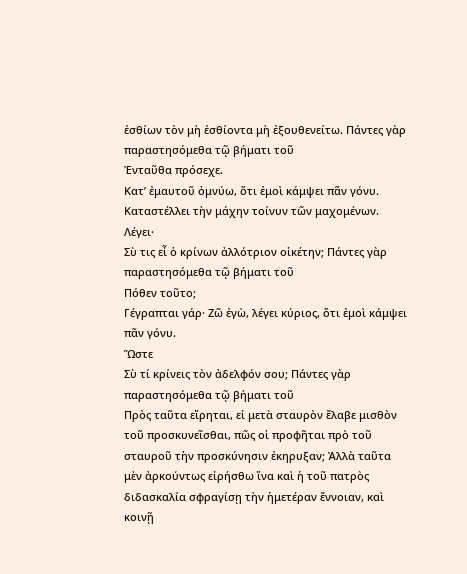ἐσθίων τὸν μὴ ἐσθίοντα μὴ ἐξουθενείτω. Πάντες γὰρ παραστησόμεθα τῷ βήματι τοῦ
Ἐνταῦθα πρόσεχε.
Κατ’ ἐμαυτοῦ ὀμνύω, ὅτι ἐμοὶ κάμψει πᾶν γόνυ.
Καταστέλλει τὴν μάχην τοίνυν τῶν μαχομένων. Λέγει·
Σὺ τις εἶ ὁ κρίνων ἀλλότριον οἰκέτην; Πάντες γὰρ παραστησόμεθα τῷ βήματι τοῦ
Πόθεν τοῦτο;
Γέγραπται γάρ· Ζῶ ἐγὼ, λέγει κύριος, ὅτι ἐμοὶ κάμψει πᾶν γόνυ.
Ὥστε
Σὺ τί κρίνεις τὸν ἀδελφόν σου; Πάντες γὰρ παραστησόμεθα τῷ βήματι τοῦ
Πρὸς ταῦτα εἴρηται, εἰ μετὰ σταυρὸν ἔλαβε μισθὸν τοῦ προσκυνεῖσθαι, πῶς οἱ προφῆται πρὸ τοῦ σταυροῦ τὴν προσκύνησιν ἐκηρυξαν; Ἀλλὰ ταῦτα μὲν ἀρκούντως εἰρήσθω ἵνα καὶ ἡ τοῦ πατρὸς διδασκαλία σφραγίσῃ τὴν ἡμετέραν ἔννοιαν, καὶ κοινῇ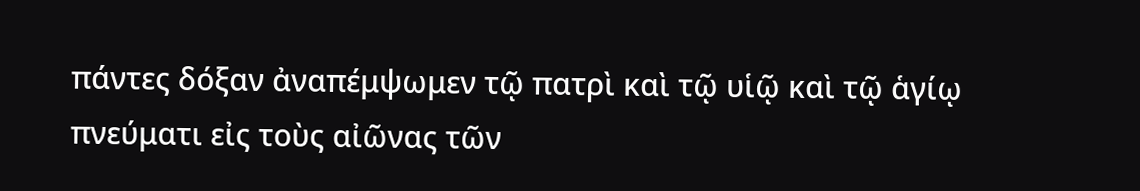πάντες δόξαν ἀναπέμψωμεν τῷ πατρὶ καὶ τῷ υἱῷ καὶ τῷ ἁγίῳ πνεύματι εἰς τοὺς αἰῶνας τῶν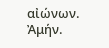αἰώνων. Ἀμήν.